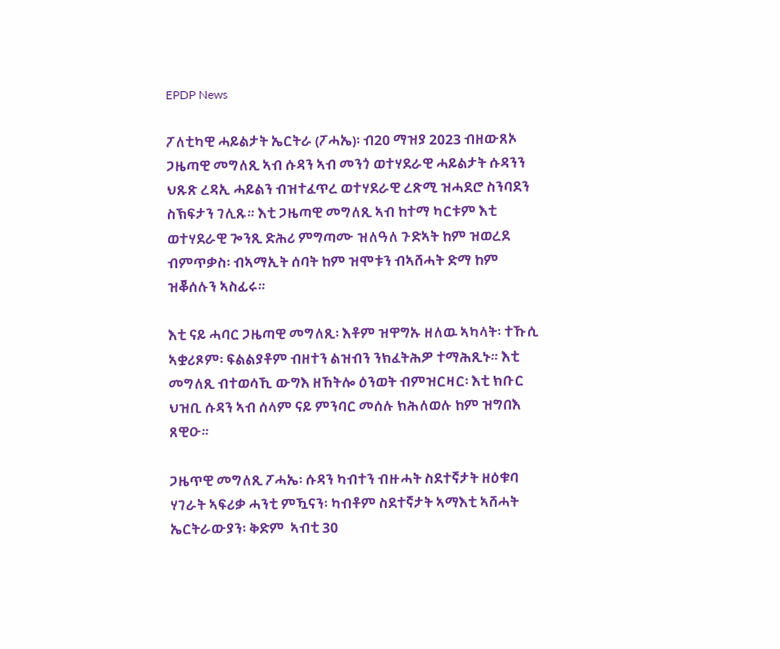EPDP News

ፖለቲካዊ ሓይልታት ኤርትራ (ፖሓኤ)፡ ብ20 ማዝያ 2023 ብዘውጸኦ ጋዜጣዊ መግለጺ ኣብ ሱዳን ኣብ መንጎ ወተሃደራዊ ሓይልታት ሱዳንን ህጹጽ ረዳኢ ሓይልን ብዝተፈጥረ ወተሃደራዊ ረጽሚ ዝሓደሮ ስንባደን ስኽፍታን ገሊጹ። እቲ ጋዜጣዊ መግለጺ ኣብ ከተማ ካርቱም እቲ ወተሃደራዊ ጐንጺ ድሕሪ ምግጣሙ ዝለዓለ ጉድኣት ከም ዝወረደ ብምጥቃስ፡ ብኣማኢት ሰባት ከም ዝሞቱን ብኣሸሓት ድማ ከም ዝቖሰሉን ኣስፊሩ።

እቲ ናይ ሓባር ጋዜጣዊ መግለጺ፡ እቶም ዝዋግኡ ዘለዉ ኣካላት፡ ተኹሲ ኣቋሪጾም፡ ፍልልያቶም ብዘተን ልዝብን ንክፈትሕዎ ተማሕጺኑ። እቲ መግለጺ ብተወሳኺ ውግእ ዘኸትሎ ዕንወት ብምዝርዛር፡ እቲ ክቡር ህዝቢ ሱዳን ኣብ ሰላም ናይ ምንባር መሰሉ ክሕለወሉ ከም ዝግበእ ጸዊዑ።

ጋዜጥዊ መግለጺ ፖሓኤ፡ ሱዳን ካብተን ብዙሓት ስደተኛታት ዘዕቁባ ሃገራት ኣፍሪቃ ሓንቲ ምዃናን፡ ካብቶም ስደተኛታት ኣማእቲ ኣሸሓት ኤርትራውያን፡ ቅድም  ኣብቲ 30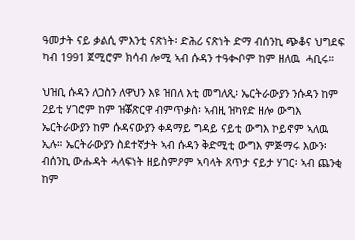ዓመታት ናይ ቃልሲ ምእንቲ ናጽነት፡ ድሕሪ ናጽነት ድማ ብሰንኪ ጭቆና ህግደፍ  ካብ 1991 ጀሚሮም ክሳብ ሎሚ ኣብ ሱዳን ተዓቊቦም ከም ዘለዉ  ሓቢሩ።

ህዝቢ ሱዳን ለጋስን ለዋህን እዩ ዝበለ እቲ መግለጺ፡ ኤርትራውያን ንሱዳን ከም 2ይቲ ሃገሮም ከም ዝቖጽርዋ ብምጥቃስ፡ ኣብዚ ዝካየድ ዘሎ ውግእ ኤርትራውያን ከም ሱዳናውያን ቀዳማይ ግዳይ ናይቲ ውግእ ኮይኖም ኣለዉ ኢሉ። ኤርትራውያን ስደተኛታት ኣብ ሱዳን ቅድሚቲ ውግእ ምጅማሩ እውን፡ ብሰንኪ ውሑዳት ሓላፍነት ዘይስምዖም ኣባላት ጸጥታ ናይታ ሃገር፡ ኣብ ጨንቂ ከም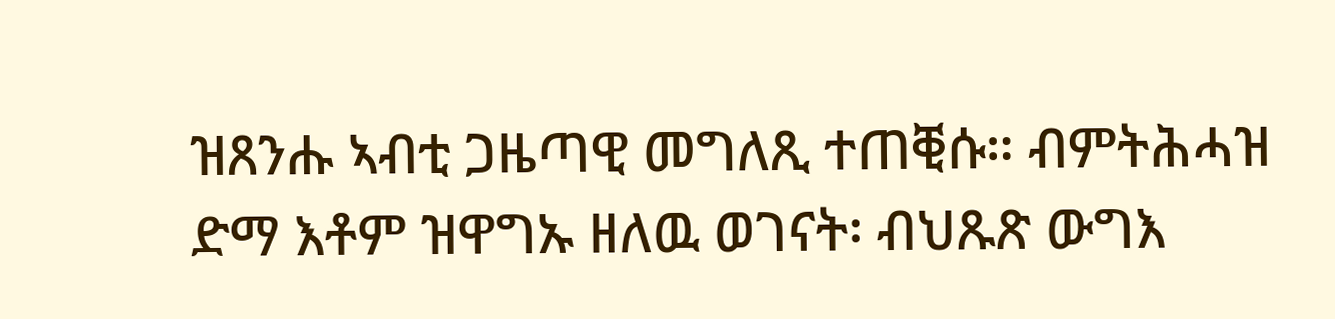ዝጸንሑ ኣብቲ ጋዜጣዊ መግለጺ ተጠቒሱ። ብምትሕሓዝ ድማ እቶም ዝዋግኡ ዘለዉ ወገናት፡ ብህጹጽ ውግእ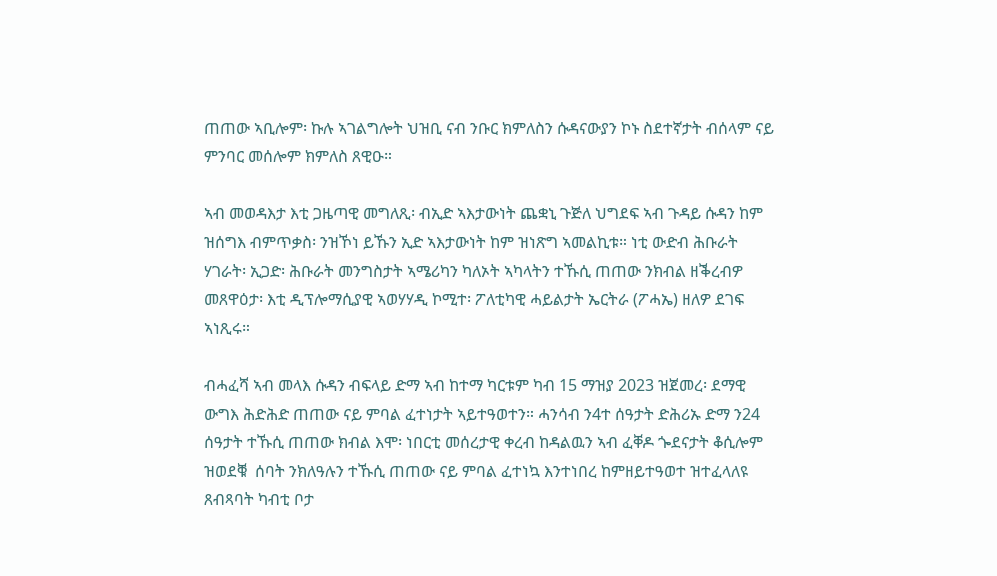ጠጠው ኣቢሎም፡ ኩሉ ኣገልግሎት ህዝቢ ናብ ንቡር ክምለስን ሱዳናውያን ኮኑ ስደተኛታት ብሰላም ናይ ምንባር መሰሎም ክምለስ ጸዊዑ።

ኣብ መወዳእታ እቲ ጋዜጣዊ መግለጺ፡ ብኢድ ኣእታውነት ጨቋኒ ጉጅለ ህግደፍ ኣብ ጉዳይ ሱዳን ከም ዝሰግእ ብምጥቃስ፡ ንዝኾነ ይኹን ኢድ ኣእታውነት ከም ዝነጽግ ኣመልኪቱ። ነቲ ውድብ ሕቡራት ሃገራት፡ ኢጋድ፡ ሕቡራት መንግስታት ኣሜሪካን ካለኦት ኣካላትን ተኹሲ ጠጠው ንክብል ዘቕረብዎ መጸዋዕታ፡ እቲ ዲፕሎማሲያዊ ኣወሃሃዲ ኮሚተ፡ ፖለቲካዊ ሓይልታት ኤርትራ (ፖሓኤ) ዘለዎ ደገፍ ኣነጺሩ።

ብሓፈሻ ኣብ መላእ ሱዳን ብፍላይ ድማ ኣብ ከተማ ካርቱም ካብ 15 ማዝያ 2023 ዝጀመረ፡ ደማዊ ውግእ ሕድሕድ ጠጠው ናይ ምባል ፈተነታት ኣይተዓወተን። ሓንሳብ ን4ተ ሰዓታት ድሕሪኡ ድማ ን24 ሰዓታት ተኹሲ ጠጠው ክብል እሞ፡ ነበርቲ መሰረታዊ ቀረብ ከዳልዉን ኣብ ፈቐዶ ጐደናታት ቆሲሎም ዝወደቑ  ሰባት ንክለዓሉን ተኹሲ ጠጠው ናይ ምባል ፈተነኳ እንተነበረ ከምዘይተዓወተ ዝተፈላለዩ ጸብጻባት ካብቲ ቦታ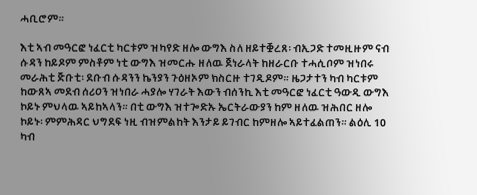ሓቢሮም።

እቲ ኣብ መዓርፎ ነፈርቲ ካርቱም ዝካየድ ዘሎ ውግእ ስለ ዘይተቛረጸ፡ ብኢጋድ ተመዚዙም ናብ ሱዳን ከይዶም ምስቶም ነቲ ውግእ ዝመርሑ ዘለዉ ጀነራላት ከዘራርቡ ተሓሲቦም ዝነበሩ መራሕቲ ጅቡቲ፡ ደቡብ ሱዳንን ኬንያን ጉዕዘኦም ክስርዙ ተገዲዶም። ዜጋታተን ካብ ካርቱም ከውጸኣ መደብ ሰሪዐን ዝነበራ ሓያሎ ሃገራት እውን ብሰንኪ እቲ መዓርፎ ነፈርቲ ዓውዲ ውግእ ኮይኑ ምህላዉ ኣይከኣላን። በቲ ውግእ ዝተጐድኡ ኤርትራውያን ከም ዘለዉ ዝሕበር ዘሎ ኮይኑ፡ ምምሕዳር ህግደፍ ነዚ ብዝምልከት እንታይ ይገብር ከምዘሎ ኣይተፈልጠን። ልዕሊ 10 ካብ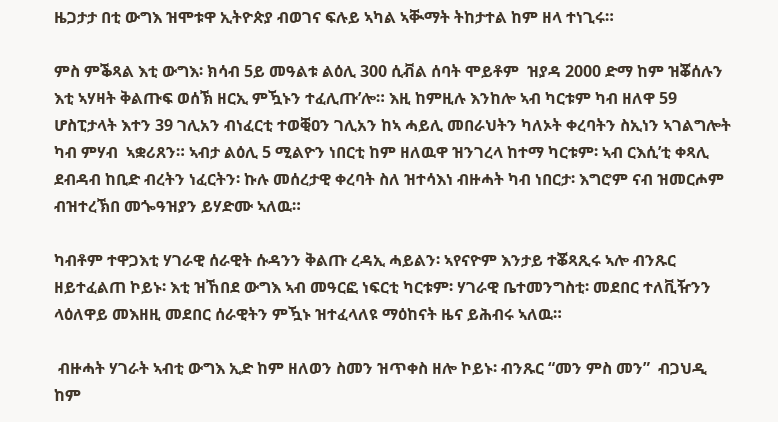ዜጋታታ በቲ ውግእ ዝሞቱዋ ኢትዮጵያ ብወገና ፍሉይ ኣካል ኣቚማት ትከታተል ከም ዘላ ተነጊሩ።

ምስ ምቕጻል እቲ ውግእ፡ ክሳብ 5ይ መዓልቱ ልዕሊ 300 ሲቭል ሰባት ሞይቶም  ዝያዳ 2000 ድማ ከም ዝቖሰሉን እቲ ኣሃዛት ቅልጡፍ ወሰኽ ዘርኢ ምዃኑን ተፈሊጡ’ሎ። እዚ ከምዚሉ እንከሎ ኣብ ካርቱም ካብ ዘለዋ 59 ሆስፒታላት እተን 39 ገሊአን ብነፈርቲ ተወቒዐን ገሊአን ከኣ ሓይሊ መበራህትን ካለኦት ቀረባትን ስኢነን ኣገልግሎት ካብ ምሃብ  ኣቋሪጸን። ኣብታ ልዕሊ 5 ሚልዮን ነበርቲ ከም ዘለዉዋ ዝንገረላ ከተማ ካርቱም፡ ኣብ ርእሲ’ቲ ቀጻሊ ደብዳብ ከቢድ ብረትን ነፈርትን፡ ኩሉ መሰረታዊ ቀረባት ስለ ዝተሳእነ ብዙሓት ካብ ነበርታ፡ እግሮም ናብ ዝመርሖም ብዝተረኽበ መጐዓዝያን ይሃድሙ ኣለዉ።

ካብቶም ተዋጋእቲ ሃገራዊ ሰራዊት ሱዳንን ቅልጡ ረዳኢ ሓይልን፡ ኣየናዮም እንታይ ተቖጻጺሩ ኣሎ ብንጹር ዘይተፈልጠ ኮይኑ፡ እቲ ዝኸበደ ውግእ ኣብ መዓርፎ ነፍርቲ ካርቱም፡ ሃገራዊ ቤተመንግስቲ፡ መደበር ተለቪዥንን ላዕለዋይ መእዘዚ መደበር ሰራዊትን ምዃኑ ዝተፈላለዩ ማዕከናት ዜና ይሕብሩ ኣለዉ።

 ብዙሓት ሃገራት ኣብቲ ውግእ ኢድ ከም ዘለወን ስመን ዝጥቀስ ዘሎ ኮይኑ፡ ብንጹር “መን ምስ መን”  ብጋህዲ ከም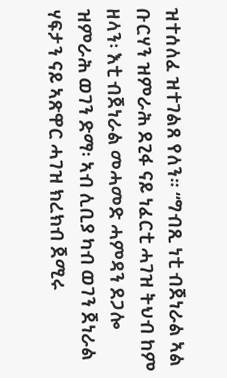ዝተሰለፈ ዝተገልጸ የለን። “ግብጺ ነቲ ብጀነራል ኣል ቡርሃን ዝምራሕ ደጊፋ ናይ ነፈርቲ ሓገዝ ትህብ ከም ዘላን፡ እቲ ብጀነራል መሓመድ ሓምዳን ደጋሎ ዝምራሕ ወገን ድማ፡ ኣብ ሊቢያ ካብ ወገን ጀነራል ሃፍታን ናይ ኣጽዋር ሓገዝ ክረክብ ጀሚሩ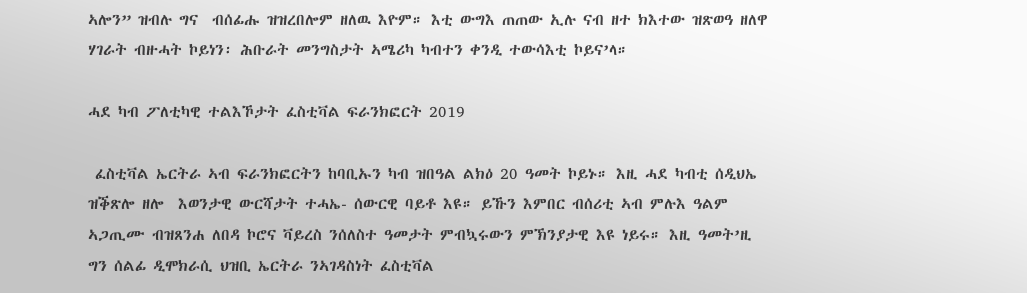ኣሎን” ዝብሉ ግና  ብሰፊሑ ዝዝረበሎም ዘለዉ እዮም። እቲ ውግእ ጠጠው ኢሉ ናብ ዘተ ክእተው ዝጽወዓ ዘለዋ ሃገራት ብዙሓት ኮይነን፡ ሕቡራት መንግስታት ኣሜሪካ ካብተን ቀንዲ ተውሳእቲ ኮይና’ላ።

ሓደ ካብ ፖለቲካዊ ተልእኾታት ፈስቲቫል ፍራንክፎርት 2019

 ፈስቲቫል ኤርትራ ኣብ ፍራንክፎርትን ከባቢኡን ካብ ዝበዓል ልክዕ 20 ዓመት ኮይኑ። እዚ ሓደ ካብቲ ሰዲህኤ ዝቕጽሎ ዘሎ  እወንታዊ ውርሻታት ተሓኤ- ሰውርዊ ባይቶ እዩ። ይኹን እምበር ብሰሪቲ ኣብ ምሉእ ዓልም ኣጋጢሙ ብዝጸንሐ ለበዳ ኮሮና ቫይረስ ንሰለስተ ዓመታት ምብኳሩውን ምኽንያታዊ እዩ ነይሩ። እዚ ዓመት’ዚ ግን ሰልፊ ዲሞክራሲ ህዝቢ ኤርትራ ንኣገዳስነት ፈስቲቫል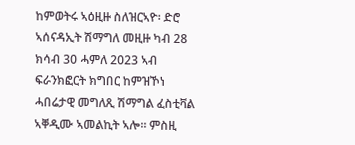ከምወትሩ ኣዕዚዙ ስለዝርኣዮ፡ ድሮ ኣሰናዳኢት ሽማግለ መዚዙ ካብ 28 ክሳብ 30 ሓምለ 2023 ኣብ ፍራንክፎርት ክግበር ከምዝኾነ ሓበሬታዊ መግለጺ ሽማግል ፈስቲቫል ኣቐዲሙ ኣመልኪት ኣሎ። ምስዚ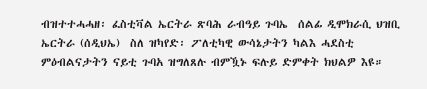ብዝተተሓሓዘ፡ ፈስቲቫል ኤርትራ ጽባሕ ራብዓይ ጉባኤ  ሰልፊ ዲሞክራሲ ህዝቢ ኤርትራ (ሰዲህኤ)  ስለ ዝካየድ፡ ፖለቲካዊ ውሳኔታትን ካልእ ሓደስቲ ምዕብልናታትን ናይቲ ጉባአ ዝግለጸሉ ብምዃኑ ፍሉይ ድምቀት ክህልዎ እዩ።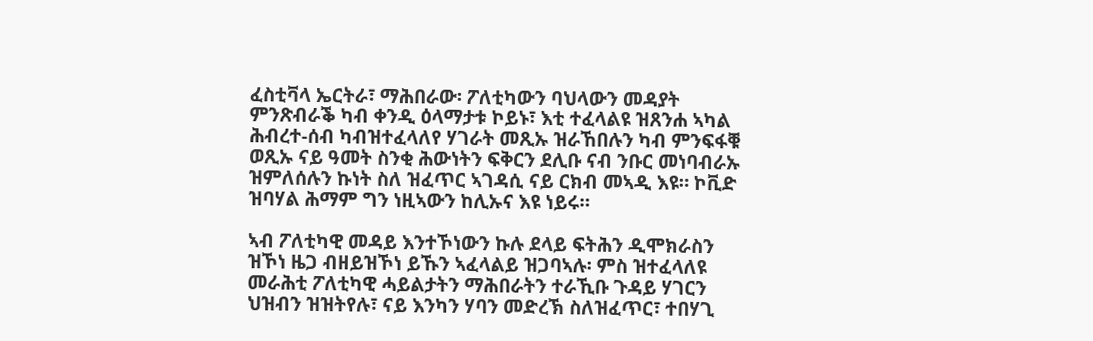ፈስቲቫላ ኤርትራ፣ ማሕበራው፡ ፖለቲካውን ባህላውን መዳያት ምንጽብራቕ ካብ ቀንዲ ዕላማታቱ ኮይኑ፣ እቲ ተፈላልዩ ዝጸንሐ ኣካል ሕብረተ-ሰብ ካብዝተፈላለየ ሃገራት መጺኡ ዝራኸበሉን ካብ ምንፍፋቑ ወጺኡ ናይ ዓመት ስንቂ ሕውነትን ፍቅርን ደሊቡ ናብ ንቡር መነባብራኡ ዝምለሰሉን ኩነት ስለ ዝፈጥር ኣገዳሲ ናይ ርክብ መኣዲ እዩ። ኮቪድ ዝባሃል ሕማም ግን ነዚኣውን ከሊኡና እዩ ነይሩ።

ኣብ ፖለቲካዊ መዳይ እንተኾነውን ኩሉ ደላይ ፍትሕን ዲሞክራስን ዝኾነ ዜጋ ብዘይዝኾነ ይኹን ኣፈላልይ ዝጋባኣሉ፡ ምስ ዝተፈላለዩ መራሕቲ ፖለቲካዊ ሓይልታትን ማሕበራትን ተራኺቡ ጉዳይ ሃገርን ህዝብን ዝዝትየሉ፣ ናይ እንካን ሃባን መድረኽ ስለዝፈጥር፣ ተበሃጊ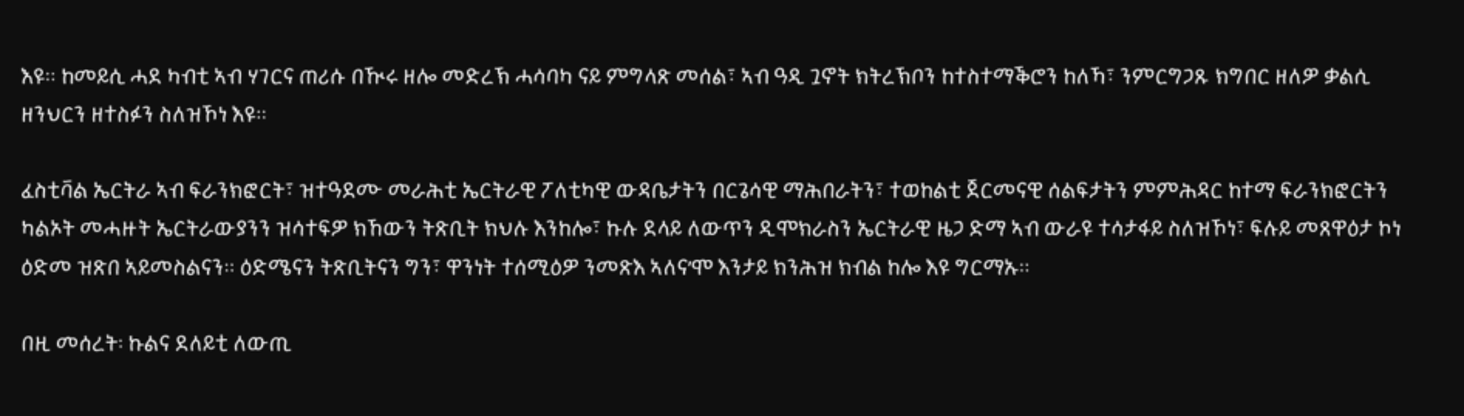እዩ። ከመይሲ ሓደ ካብቲ ኣብ ሃገርና ጠሪሱ በዂሩ ዘሎ መድረኽ ሓሳባካ ናይ ምግላጽ መሰል፣ ኣብ ዓዲ ጓኖት ክትረኽቦን ከተስተማቕሮን ከለኻ፣ ንምርግጋጹ ክግበር ዘለዎ ቃልሲ ዘንህርን ዘተስፉን ስለዝኾነ እዩ።

ፈስቲቫል ኤርትራ ኣብ ፍራንክፎርት፣ ዝተዓደሙ መራሕቲ ኤርትራዊ ፖለቲካዊ ውዳቤታትን በርጌሳዊ ማሕበራትን፣ ተወከልቲ ጀርመናዊ ሰልፍታትን ምምሕዳር ከተማ ፍራንክፎርትን ካልኦት መሓዙት ኤርትራውያንን ዝሳተፍዎ ክኸውን ትጽቢት ክህሉ እንከሎ፣ ኩሉ ደላይ ለውጥን ዲሞክራስን ኤርትራዊ ዜጋ ድማ ኣብ ውራዩ ተሳታፋይ ስለዝኾነ፣ ፍሉይ መጸዋዕታ ኮነ ዕድመ ዝጽበ ኣይመስልናን። ዕድሜናን ትጽቢትናን ግን፣ ዋንነት ተሰሚዕዎ ንመጽእ ኣለና’ሞ እንታይ ክንሕዝ ክብል ከሎ እዩ ግርማኡ።

በዚ መሰረት፡ ኩልና ደለይቲ ለውጢ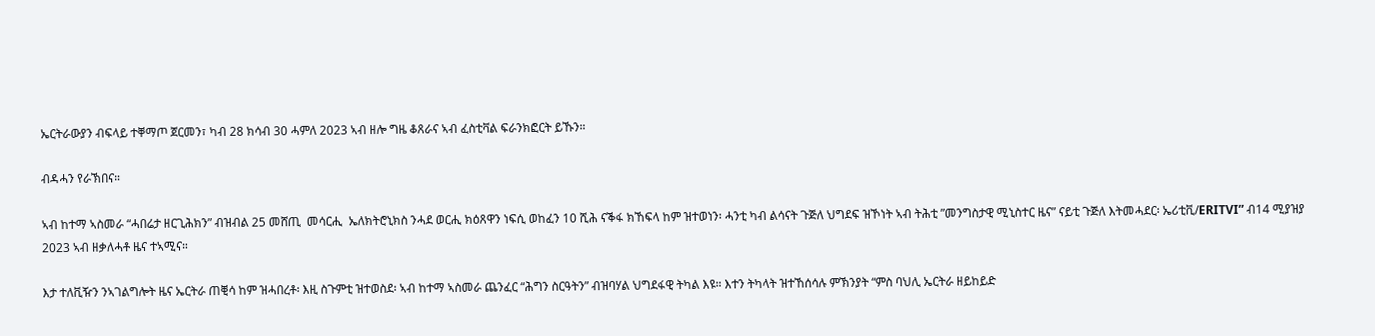ኤርትራውያን ብፍላይ ተቐማጦ ጀርመን፣ ካብ 28 ክሳብ 30 ሓምለ 2023 ኣብ ዘሎ ግዜ ቆጸራና ኣብ ፈስቲቫል ፍራንክፎርት ይኹን።

ብዳሓን የራኽበና።

ኣብ ከተማ ኣስመራ “ሓበሬታ ዘርጊሕክን” ብዝብል 25 መሸጢ  መሳርሒ  ኤለክትሮኒክስ ንሓደ ወርሒ ክዕጸዋን ነፍሲ ወከፈን 10 ሺሕ ናቕፋ ክኸፍላ ከም ዝተወነን፡ ሓንቲ ካብ ልሳናት ጉጅለ ህግደፍ ዝኾነት ኣብ ትሕቲ ”መንግስታዊ ሚኒስተር ዜና” ናይቲ ጉጅለ እትመሓደር፡ ኤሪቲቪ/ERITVI” ብ14 ሚያዝያ 2023 ኣብ ዘቃለሓቶ ዜና ተኣሚና።

እታ ተለቪዥን ንኣገልግሎት ዜና ኤርትራ ጠቒሳ ከም ዝሓበረቶ፡ እዚ ስጉምቲ ዝተወስደ፡ ኣብ ከተማ ኣስመራ ጨንፈር “ሕግን ስርዓትን” ብዝባሃል ህግደፋዊ ትካል እዩ። እተን ትካላት ዝተኸሰሳሉ ምኽንያት “ምስ ባህሊ ኤርትራ ዘይከይድ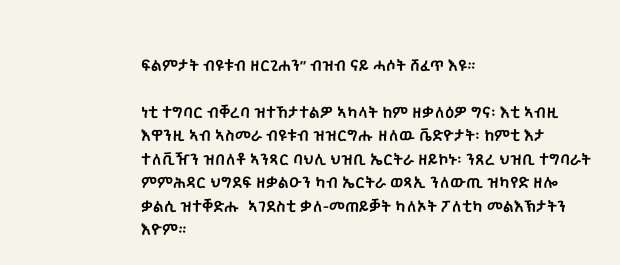ፍልምታት ብዩቱብ ዘርጊሐን” ብዝብ ናይ ሓሶት ሸፈጥ እዩ።

ነቲ ተግባር ብቐረባ ዝተኸታተልዎ ኣካላት ከም ዘቃለዕዎ ግና፡ እቲ ኣብዚ እዋንዚ ኣብ ኣስመራ ብዩቱብ ዝዝርግሑ ዘለዉ ቬድዮታት፡ ከምቲ እታ ተለቪዥን ዝበለቶ ኣንጻር ባህሊ ህዝቢ ኤርትራ ዘይኮኑ፡ ንጸረ ህዝቢ ተግባራት ምምሕዳር ህግደፍ ዘቃልዑን ካብ ኤርትራ ወጻኢ ንለውጢ ዝካየድ ዘሎ ቃልሲ ዝተቐድሑ  ኣገደስቲ ቃለ-መጠይቓት ካለኦት ፖለቲካ መልእኽታትን እዮም።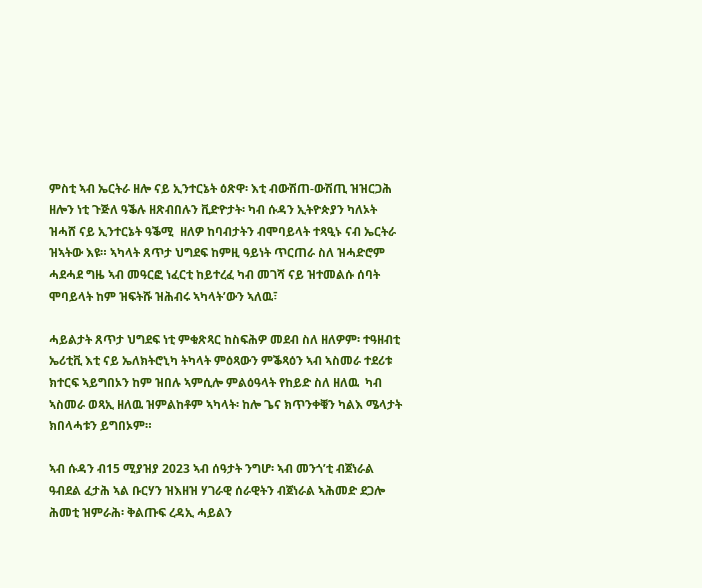ምስቲ ኣብ ኤርትራ ዘሎ ናይ ኢንተርኔት ዕጽዋ፡ እቲ ብውሽጠ-ውሽጢ ዝዝርጋሕ ዘሎን ነቲ ጉጅለ ዓቕሉ ዘጽብበሉን ቪድዮታት፡ ካብ ሱዳን ኢትዮጵያን ካለኦት ዝሓሸ ናይ ኢንተርኔት ዓቕሚ  ዘለዎ ከባብታትን ብሞባይላት ተጻዒኑ ናብ ኤርትራ ዝኣትው እዩ። ኣካላት ጸጥታ ህግደፍ ከምዚ ዓይነት ጥርጠራ ስለ ዝሓድሮም ሓደሓደ ግዜ ኣብ መዓርፎ ነፈርቲ ከይተረፈ ካብ መገሻ ናይ ዝተመልሱ ሰባት ሞባይላት ከም ዝፍትሹ ዝሕብሩ ኣካላት’ውን ኣለዉ፣

ሓይልታት ጸጥታ ህግደፍ ነቲ ምቁጽጻር ከስፍሕዎ መደብ ስለ ዘለዎም፡ ተዓዘብቲ ኤሪቲቪ እቲ ናይ ኤለክትሮኒካ ትካላት ምዕጻውን ምቕጻዕን ኣብ ኣስመራ ተደሪቱ ክተርፍ ኣይግበኦን ከም ዝበሉ ኣምሲሎ ምልዕዓላት የከይድ ስለ ዘለዉ  ካብ ኣስመራ ወጻኢ ዘለዉ ዝምልከቶም ኣካላት፡ ከሎ ጌና ክጥንቀቑን ካልእ ሜላታት ክበላሓቱን ይግበኦም።

ኣብ ሱዳን ብ15 ሚያዝያ 2023 ኣብ ሰዓታት ንግሆ፡ ኣብ መንጎ’ቲ ብጀነራል ዓብደል ፈታሕ ኣል ቡርሃን ዝእዘዝ ሃገራዊ ሰራዊትን ብጀነራል ኣሕመድ ደጋሎ ሕመቲ ዝምራሕ፡ ቅልጡፍ ረዳኢ ሓይልን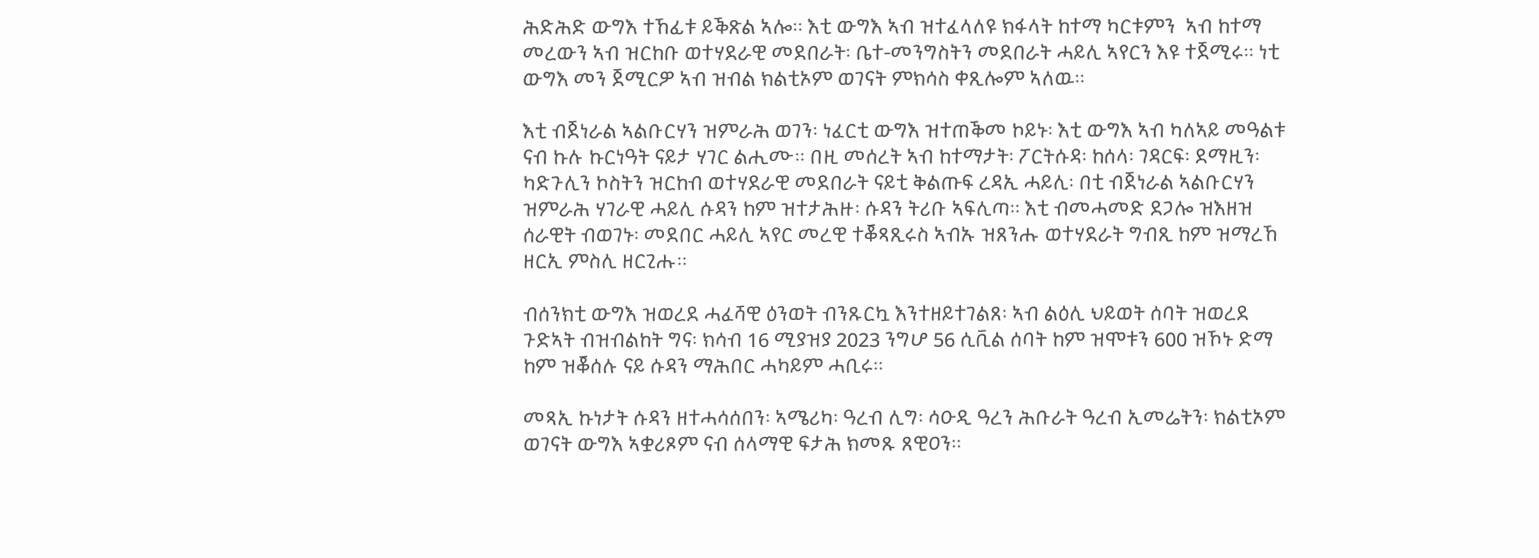ሕድሕድ ውግእ ተኸፊቱ ይቕጽል ኣሎ። እቲ ውግእ ኣብ ዝተፈላለዩ ክፋላት ከተማ ካርቱምን  ኣብ ከተማ መረውን ኣብ ዝርከቡ ወተሃደራዊ መደበራት፡ ቤተ-መንግስትን መደበራት ሓይሊ ኣየርን እዩ ተጀሚሩ። ነቲ ውግእ መን ጀሚርዎ ኣብ ዝብል ክልቲኦም ወገናት ምክሳስ ቀጺሎም ኣለዉ።

እቲ ብጀነራል ኣልቡርሃን ዝምራሕ ወገን፡ ነፈርቲ ውግእ ዝተጠቕመ ኮይኑ፡ እቲ ውግእ ኣብ ካለኣይ መዓልቱ ናብ ኩሉ ኩርነዓት ናይታ ሃገር ልሒሙ። በዚ መሰረት ኣብ ከተማታት፡ ፖርትሱዳ፡ ከሰላ፡ ገዳርፍ፡ ደማዚን፡ ካድጉሊን ኮስትን ዝርከብ ወተሃደራዊ መደበራት ናይቲ ቅልጡፍ ረዳኢ ሓይሊ፡ በቲ ብጀነራል ኣልቡርሃን ዝምራሕ ሃገራዊ ሓይሊ ሱዳን ከም ዝተታሕዙ፡ ሱዳን ትሪቡ ኣፍሊጣ። እቲ ብመሓመድ ደጋሎ ዝእዘዝ ሰራዊት ብወገኑ፡ መደበር ሓይሊ ኣየር መረዊ ተቖጻጺሩስ ኣብኡ ዝጸንሑ ወተሃደራት ግብጺ ከም ዝማረኸ ዘርኢ ምስሊ ዘርጊሑ።

ብሰንክቲ ውግእ ዝወረደ ሓፈሻዊ ዕንወት ብንጹርኳ እንተዘይተገልጸ፡ ኣብ ልዕሊ ህይወት ሰባት ዝወረደ ጉድኣት ብዝብልከት ግና፡ ክሳብ 16 ሚያዝያ 2023 ንግሆ 56 ሲቪል ሰባት ከም ዝሞቱን 600 ዝኾኑ ድማ ከም ዝቖሰሉ ናይ ሱዳን ማሕበር ሓካይም ሓቢሩ።

መጻኢ ኩነታት ሱዳን ዘተሓሳሰበን፡ ኣሜሪካ፡ ዓረብ ሊግ፡ ሳዑዲ ዓረን ሕቡራት ዓረብ ኢመሬትን፡ ክልቲኦም ወገናት ውግእ ኣቋሪጾም ናብ ሰላማዊ ፍታሕ ክመጹ ጸዊዐን።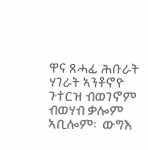ዋና ጸሓፊ ሕቡራት ሃገራት ኣንቶኖዮ ጉተርዝ ብወገኖም ብወሃብ ቃሎም ኣቢሎም፡  ውግእ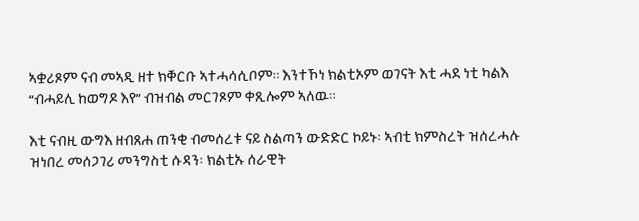ኣቋሪጾም ናብ መኣዲ ዘተ ክቐርቡ ኣተሓሳሲቦም። እንተኾነ ክልቲኦም ወገናት እቲ ሓደ ነቲ ካልእ  “ብሓይሊ ከወግዶ እየ” ብዝብል መርገጾም ቀጺሎም ኣለዉ።

እቲ ናብዚ ውግእ ዘብጸሐ ጠንቂ ብመሰረቱ ናይ ስልጣን ውድድር ኮይኑ፡ ኣብቲ ክምስረት ዝሰረሓሉ ዝነበረ መሰጋገሪ መንግስቲ ሱዳን፡ ክልቲኡ ሰራዊት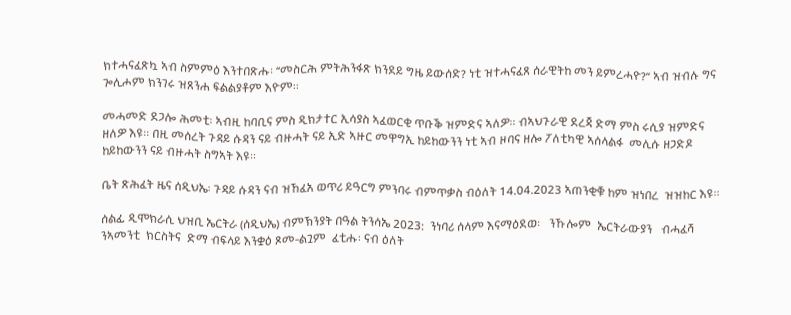ክተሓናፈጽኳ ኣብ ስምምዕ እንተበጽሑ፡ “መስርሕ ምትሕንፋጽ ክንደይ ግዜ ይውሰድ? ነቲ ዝተሓናፈጸ ሰራዊትከ መን ይምረሓዮ?” ኣብ ዝብሉ ግና ጐሊሖም ክንገሩ ዝጸንሐ ፍልልያቶም እዮም።

መሓመድ ደጋሎ ሕመቲ፡ ኣብዚ ከባቢና ምስ ዲክታተር ኢሳያስ ኣፈወርቂ ጥቡቕ ዝምድና ኣለዎ። ብኣህጉራዊ ደረጃ ድማ ምስ ሩሲያ ዝምድና ዘለዎ እዩ። በዚ መሰረት ጉዳይ ሱዳን ናይ ብዙሓት ናይ ኢድ ኣዙር መዋግኢ ከይከውንን ነቲ ኣብ ዞባና ዘሎ ፖለቲካዊ ኣሰላልፋ  መሊሱ ዘጋድዶ ከይከውንን ናይ ብዙሓት ስግኣት እዩ።

ቤት ጽሕፈት ዜና ሰዲህኤ፡ ጉዳይ ሱዳን ናብ ዝኸፈአ ወጥሪ ይዓርግ ምንባሩ ብምጥቃስ ብዕለት 14.04.2023 ኣጠንቂቑ ከም ዝነበረ  ዝዝከር እዩ።

ሰልፊ ዲሞክራሲ ህዝቢ ኤርትራ (ሰዲህኤ) ብምኽንያት በዓል ትንሳኤ 2023:  ንነባሪ ሰላም እናማዕደወ፡   ንኹሎም  ኤርትራውያን   ብሓፈሻ  ንኣመንቲ  ክርስትና  ድማ ብፍላይ እንቋዕ ጾመ-ልጓም  ፈቲሑ፡ ናብ ዕለት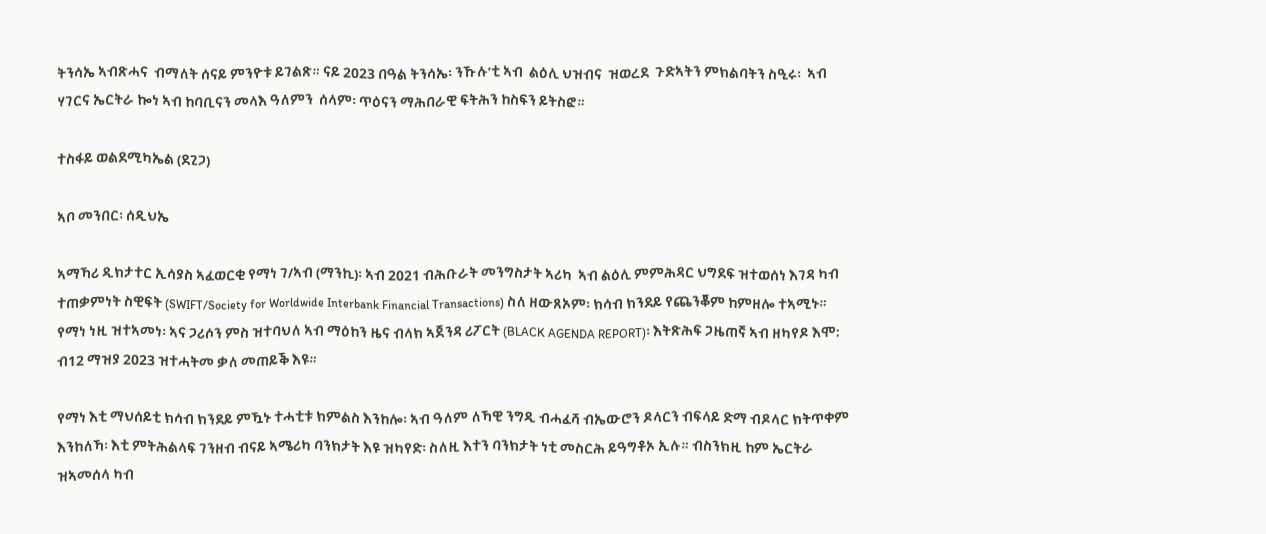ትንሳኤ ኣብጽሓና  ብማለት ሰናይ ምንዮቱ ይገልጽ። ናይ 2023 በዓል ትንሳኤ፡ ንኹሉ’ቲ ኣብ  ልዕሊ ህዝብና  ዝወረደ  ጉድኣትን ምክልባትን ስዒሩ፡  ኣብ ሃገርና ኤርትራ ኰነ ኣብ ከባቢናን መላእ ዓለምን  ሰላም፡ ጥዕናን ማሕበራዊ ፍትሕን ከስፍን ይትስፎ።

ተስፋይ ወልደሚካኤል (ደጊጋ)

ኣቦ መንበር፡ ሰዲህኤ

ኣማኻሪ ዲክታተር ኢሳያስ ኣፈወርቂ የማነ ገ/ኣብ (ማንኪ)፡ ኣብ 2021 ብሕቡራት መንግስታት ኣሪካ  ኣብ ልዕሊ ምምሕዳር ህግደፍ ዝተወሰነ እገዳ ካብ ተጠቃምነት ስዊፍት (SWIFT/Society for Worldwide Interbank Financial Transactions) ስለ ዘውጸኦም፡ ክሳብ ክንደይ የጨንቖም ከምዘሎ ተኣሚኑ። የማነ ነዚ ዝተኣመነ፡ ኣና ጋሪሶን ምስ ዝተባህለ ኣብ ማዕከን ዜና ብላክ ኣጀንዳ ሪፖርት (BLACK AGENDA REPORT)፡ እትጽሕፍ ጋዜጠኛ ኣብ ዘካየዶ እሞ: ብ12 ማዝያ 2023 ዝተሓትመ ቃለ መጠይቕ እዩ።

የማነ እቲ ማህሰይቲ ክሳብ ክንደይ ምዃኑ ተሓቲቱ ክምልስ እንከሎ፡ ኣብ ዓለም ለኻዊ ንግዲ ብሓፈሻ ብኤውሮን ዶላርን ብፍላይ ድማ ብዶላር ክትጥቀም እንከለኻ፡ እቲ ምትሕልላፍ ገንዘብ ብናይ ኣሜሪካ ባንክታት እዩ ዝካየድ፡ ስለዚ እተን ባንክታት ነቲ መስርሕ ይዓግቶኦ ኢሉ። ብስንክዚ ከም ኤርትራ ዝኣመሰላ ካብ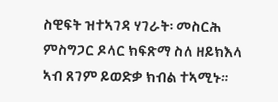ስዊፍት ዝተኣገዳ ሃገራት፡ መስርሕ ምስግጋር ዶላር ክፍጽማ ስለ ዘይክእላ ኣብ ጸገም ይወድቃ ክብል ተኣሚኑ።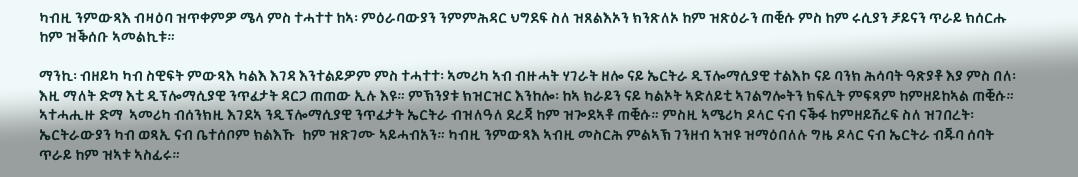ካብዚ ንምውጻእ ብዛዕባ ዝጥቀምዎ ሜላ ምስ ተሓተተ ከኣ፡ ምዕራባውያን ንምምሕዳር ህግደፍ ስለ ዝጸልእኦን ክንጽለኦ ከም ዝጽዕራን ጠቒሱ ምስ ከም ሩሲያን ቻይናን ጥራይ ክሰርሑ ከም ዝቕሰቡ ኣመልኪቱ።

ማንኪ፡ ብዘይካ ካብ ስዊፍት ምውጻእ ካልእ እገዳ እንተልይዎም ምስ ተሓተተ፡ ኣመሪካ ኣብ ብዙሓት ሃገራት ዘሎ ናይ ኤርትራ ዲፕሎማሲያዊ ተልእኮ ናይ ባንክ ሕሳባት ዓጽያቶ እያ ምስ በለ፡ እዚ ማለት ድማ እቲ ዲፕሎማሲያዊ ንጥፈታት ዳርጋ ጠጠው ኢሉ እዩ። ምኽንያቱ ክዝርዝር እንከሎ፡ ከኣ ክራይን ናይ ካልኦት ኣድለይቲ ኣገልግሎትን ክፍሊት ምፍጻም ከምዘይከኣል ጠቒሱ። ኣተሓሒዙ ድማ  ኣመሪካ ብሰንክዚ እገደኣ ንዲፕሎማሲያዊ ንጥፈታት ኤርትራ ብዝለዓለ ደረጃ ከም ዝጐደኣቶ ጠቒሱ። ምስዚ ኣሜሪካ ዶላር ናብ ናቕፋ ከምዘይሽረፍ ስለ ዝገበረት፡  ኤርትራውያን ካብ ወጻኢ ናብ ቤተሰቦም ክልእኹ  ከም ዝጽገሙ ኣይሓብአን። ካብዚ ንምውጻእ ኣብዚ መስርሕ ምልኣኽ ገንዘብ ኣዝዩ ዝማዕበለሉ ግዜ ዶላር ናብ ኤርትራ ብጁባ ሰባት ጥራይ ከም ዝኣቱ ኣስፊሩ።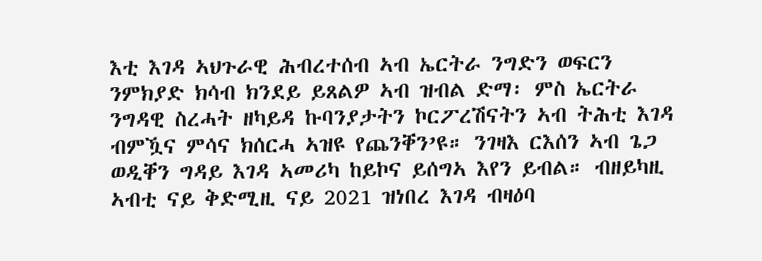እቲ እገዳ ኣህጉራዊ ሕብረተሰብ ኣብ ኤርትራ ንግድን ወፍርን ንምክያድ ክሳብ ክንደይ ይጸልዎ ኣብ ዝብል ድማ፡ ምስ ኤርትራ ንግዳዊ ስረሓት ዘካይዳ ኩባንያታትን ኮርፖረሽናትን ኣብ ትሕቲ እገዳ ብምዃና ምሳና ክሰርሓ ኣዝዩ የጨንቐን’ዩ። ንገዛእ ርእሰን ኣብ ጌጋ ወዲቐን ግዳይ እገዳ ኣመሪካ ከይኮና ይሰግኣ እየን ይብል። ብዘይካዚ ኣብቲ ናይ ቅድሚዚ ናይ 2021 ዝነበረ እገዳ ብዛዕባ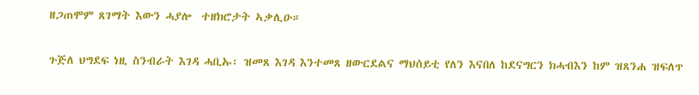ዘጋጠሞም ጸገማት እውን ሓያሎ  ተዘክሮታት ኣቃሊዑ።

ጉጅለ ህግደፍ ነዚ ስንብራት እገዳ ሓቢኡ፡ ዝመጸ እገዳ እንተመጸ ዘውርደልና ማህሰይቲ የለን እናበለ ከደናግርን ክሓብእን ከም ዝጸንሐ ዝፍለጥ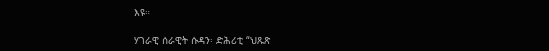እዩ።

ሃገራዊ ሰራዊት ሱዳን፡ ድሕሪቲ “ህጹጽ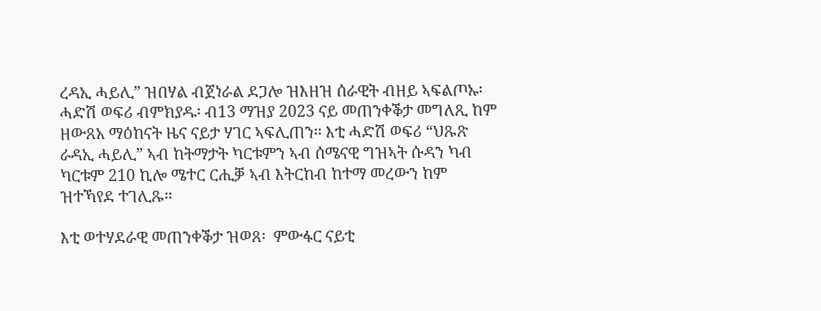ረዳኢ ሓይሊ” ዝበሃል ብጀነራል ደጋሎ ዝእዘዝ ሰራዊት ብዘይ ኣፍልጦኡ፡ ሓድሽ ወፍሪ ብምክያዱ፡ ብ13 ማዝያ 2023 ናይ መጠንቀቕታ መግለጺ ከም ዘውጸአ ማዕከናት ዜና ናይታ ሃገር ኣፍሊጠን። እቲ ሓድሽ ወፍሪ “ህጹጽ ራዳኢ ሓይሊ” ኣብ ከትማታት ካርቱምን ኣብ ሰሜናዊ ግዝኣት ሱዳን ካብ ካርቱም 210 ኪሎ ሜተር ርሒቓ ኣብ እትርከብ ከተማ መረውን ከም ዝተኻየደ ተገሊጹ።

እቲ ወተሃደራዊ መጠንቀቕታ ዝወጸ፡  ምውፋር ናይቲ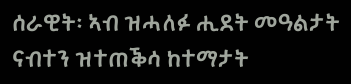ሰራዊት፡ ኣብ ዝሓለፉ ሒደት መዓልታት  ናብተን ዝተጠቕሳ ከተማታት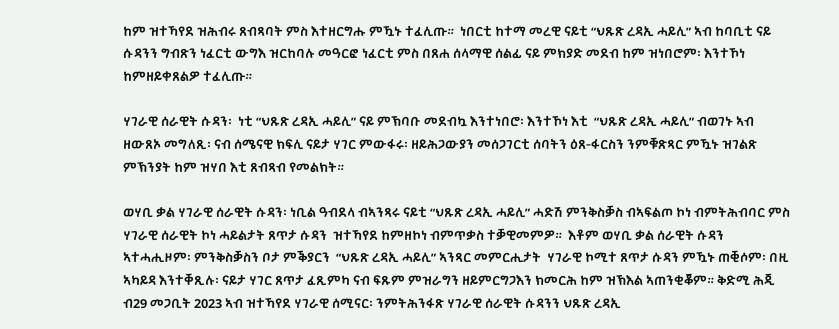ከም ዝተኻየደ ዝሕብሩ ጸብጻባት ምስ እተዘርግሑ ምዃኑ ተፈሊጡ።  ነበርቲ ከተማ መረዊ ናይቲ “ህጹጽ ረዳኢ ሓይሊ” ኣብ ከባቢቲ ናይ ሱዳንን ግብጽን ነፈርቲ ውግእ ዝርከባሉ መዓርፎ ነፈርቲ ምስ በጸሐ ሰላማዊ ሰልፊ ናይ ምክያድ መደብ ከም ዝነበሮም፡ እንተኾነ ከምዘይቀጸልዎ ተፈሊጡ።

ሃገራዊ ሰራዊት ሱዳን፡  ነቲ “ህጹጽ ረዳኢ ሓይሊ” ናይ ምኽባቡ መደብኳ እንተነበሮ፡ እንተኾነ እቲ  “ህጹጽ ረዳኢ ሓይሊ” ብወገኑ ኣብ ዘውጸኦ መግለጺ፡ ናብ ሰሜናዊ ክፍሊ ናይታ ሃገር ምውፋሩ፡ ዘይሕጋውያን መሰጋገርቲ ሰባትን ዕጸ-ፋርስን ንምቑጽጻር ምዃኑ ዝገልጽ ምኽንያት ከም ዝሃበ እቲ ጸብጻብ የመልክት።

ወሃቢ ቃል ሃገራዊ ሰራዊት ሱዳን፡ ነቢል ዓብደላ ብኣንጻሩ ናይቲ “ህጹጽ ረዳኢ ሓይሊ” ሓድሽ ምንቅስቓስ ብኣፍልጦ ኮነ ብምትሕብባር ምስ ሃገራዊ ሰራዊት ኮነ ሓይልታት ጸጥታ ሱዳን  ዝተኻየደ ከምዘኮነ ብምጥቃስ ተቓዊመምዎ።  እቶም ወሃቢ ቃል ሰራዊት ሱዳን ኣተሓሒዞም፡ ምንቅስቓስን ቦታ ምቕያርን  “ህጹጽ ረዳኢ ሓይሊ” ኣንጻር መምርሒታት  ሃገራዊ ኮሚተ ጸጥታ ሱዳን ምዃኑ ጠቒሶም፡ በዚ ኣካይዳ እንተቐጺሉ፡ ናይታ ሃገር ጸጥታ ፈጺምካ ናብ ፍጹም ምዝራግን ዘይምርግጋእን ክመርሕ ከም ዝኽእል ኣጠንቂቖም። ቅድሚ ሕጂ ብ29 መጋቢት 2023 ኣብ ዝተኻየደ ሃገራዊ ሰሚናር፡ ንምትሕንፋጽ ሃገራዊ ሰራዊት ሱዳንን ህጹጽ ረዳኢ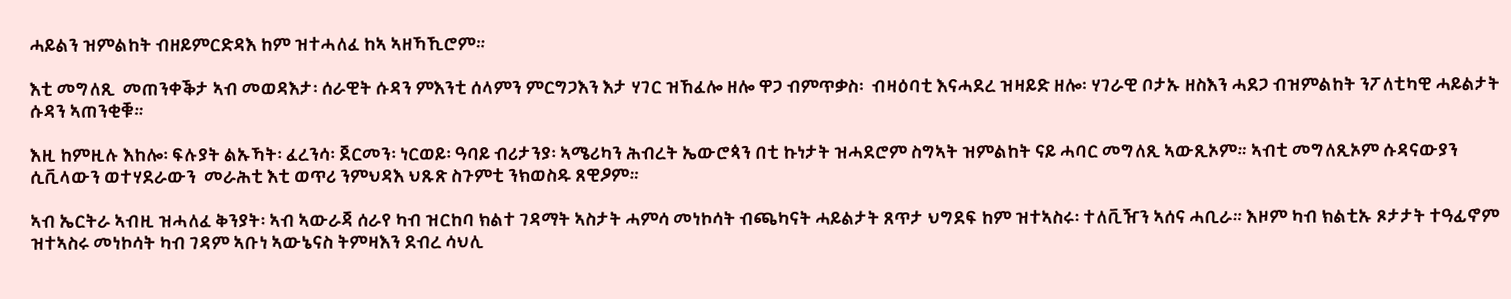ሓይልን ዝምልከት ብዘይምርድዳእ ከም ዝተሓለፈ ከኣ ኣዘኻኺሮም።

እቲ መግለጺ  መጠንቀቕታ ኣብ መወዳእታ፡ ሰራዊት ሱዳን ምእንቲ ሰላምን ምርግጋእን እታ ሃገር ዝኸፈሎ ዘሎ ዋጋ ብምጥቃስ፡  ብዛዕባቲ እናሓደረ ዝዛይድ ዘሎ፡ ሃገራዊ ቦታኡ ዘስእን ሓደጋ ብዝምልከት ንፖለቲካዊ ሓይልታት ሱዳን ኣጠንቂቑ።

እዚ ከምዚሉ እከሎ፡ ፍሉያት ልኡኻት፡ ፈረንሳ፡ ጀርመን፡ ነርወይ፡ ዓባይ ብሪታንያ፡ ኣሜሪካን ሕብረት ኤውሮጳን በቲ ኩነታት ዝሓደሮም ስግኣት ዝምልከት ናይ ሓባር መግለጺ ኣውጺኦም። ኣብቲ መግለጺኦም ሱዳናውያን ሲቪላውን ወተሃደራውን  መራሕቲ እቲ ወጥሪ ንምህዳእ ህጹጽ ስጉምቲ ንክወስዱ ጸዊዖም።

ኣብ ኤርትራ ኣብዚ ዝሓለፈ ቅንያት፡ ኣብ ኣውራጃ ሰራየ ካብ ዝርከባ ክልተ ገዳማት ኣስታት ሓምሳ መነኮሳት ብጫካናት ሓይልታት ጸጥታ ህግደፍ ከም ዝተኣስሩ፡ ተለቪዥን ኣሰና ሓቢራ። እዞም ካብ ክልቲኡ ጾታታት ተዓፊኖም ዝተኣስሩ መነኮሳት ካብ ገዳም ኣቡነ ኣውኔናስ ትምዛእን ደብረ ሳህሊ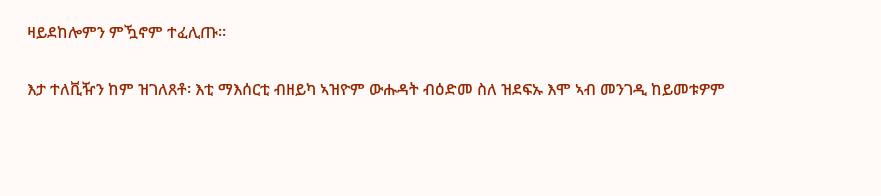ዛይደከሎምን ምዃኖም ተፈሊጡ።

እታ ተለቪዥን ከም ዝገለጸቶ፡ እቲ ማእሰርቲ ብዘይካ ኣዝዮም ውሑዳት ብዕድመ ስለ ዝደፍኡ እሞ ኣብ መንገዲ ከይመቱዎም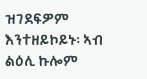ዝገደፍዎም እንተዘይኮይኑ፡ ኣብ ልዕሊ ኩሎም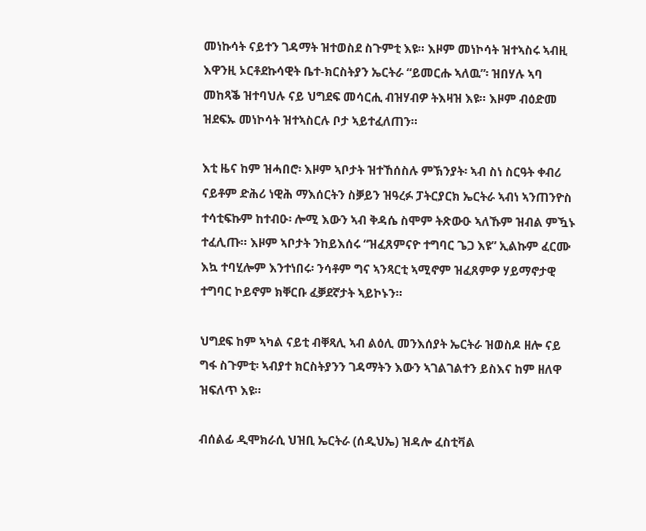መነኩሳት ናይተን ገዳማት ዝተወስደ ስጉምቲ እዩ። እዞም መነኮሳት ዝተኣስሩ ኣብዚ እዋንዚ ኦርቶደኩሳዊት ቤተ-ክርስትያን ኤርትራ “ይመርሑ ኣለዉ”፡ ዝበሃሉ ኣባ መከጻቕ ዝተባህሉ ናይ ህግደፍ መሳርሒ ብዝሃብዎ ትእዛዝ እዩ። እዞም ብዕድመ ዝደፍኡ መነኮሳት ዝተኣስርሉ ቦታ ኣይተፈለጠን።

እቲ ዜና ከም ዝሓበሮ፡ እዞም ኣቦታት ዝተኸሰስሉ ምኽንያት፡ ኣብ ስነ ስርዓት ቀብሪ ናይቶም ድሕሪ ነዊሕ ማእሰርትን ስቓይን ዝዓረፉ ፓትርያርክ ኤርትራ ኣብነ ኣንጠንዮስ ተሳቲፍኩም ከተብዑ፡ ሎሚ እውን ኣብ ቅዳሴ ስሞም ትጽውዑ ኣለኹም ዝብል ምዃኑ ተፈሊጡ። እዞም ኣቦታት ንከይእሰሩ “ዝፈጸምናዮ ተግባር ጌጋ እዩ” ኢልኩም ፈርሙ እኳ ተባሂሎም እንተነበሩ፡ ንሳቶም ግና ኣንጻርቲ ኣሚኖም ዝፈጸምዎ ሃይማኖታዊ ተግባር ኮይኖም ክቐርቡ ፈቓደኛታት ኣይኮኑን።

ህግደፍ ከም ኣካል ናይቲ ብቐጻሊ ኣብ ልዕሊ መንእሰያት ኤርትራ ዝወስዶ ዘሎ ናይ ግፋ ስጉምቲ፡ ኣብያተ ክርስትያንን ገዳማትን እውን ኣገልገልተን ይስእና ከም ዘለዋ ዝፍለጥ እዩ።

ብሰልፊ ዲሞክራሲ ህዝቢ ኤርትራ (ሰዲህኤ) ዝዳሎ ፈስቲቫል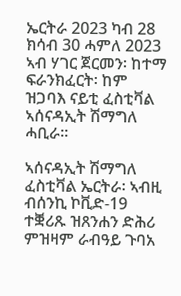ኤርትራ 2023 ካብ 28 ክሳብ 30 ሓምለ 2023 ኣብ ሃገር ጀርመን፡ ከተማ ፍራንክፈርት፡ ከም ዝጋባእ ናይቲ ፈስቲቫል ኣሰናዳኢት ሽማግለ ሓቢራ።

ኣሰናዳኢት ሽማግለ ፈስቲቫል ኤርትራ፡ ኣብዚ ብሰንኪ ኮቪድ-19 ተቛሪጹ ዝጸንሐን ድሕሪ ምዝዛም ራብዓይ ጉባአ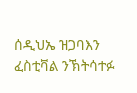ሰዲህኤ ዝጋባእን ፈስቲቫል ንኽትሳተፉ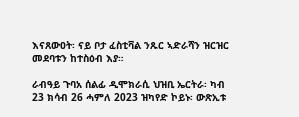እናጸውዐት፡ ናይ ቦታ ፈስቲቫል ንጹር ኣድራሻን ዝርዝር መደባቱን ከተስዕብ እያ።

ራብዓይ ጉባአ ሰልፊ ዲሞክራሲ ህዝቢ ኤርትራ፡ ካብ 23 ክሳብ 26 ሓምለ 2023 ዝካየድ ኮይኑ፡ ውጽኢቱ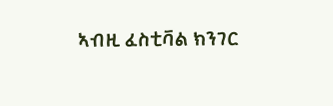ኣብዚ ፈስቲቫል ክንገር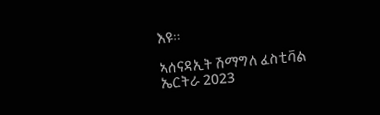እዩ።

ኣሰናዳኢት ሽማግለ ፈስቲቫል ኤርትራ 2023